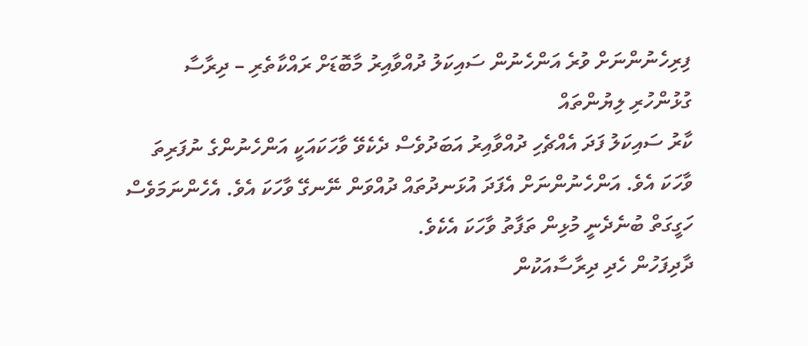ފިރިހެނުންނަށް ވުރެ އަންހެނުން ސައިކަލު ދުއްވާއިރު މާބޮޑަށް ރައްކާތެރި – ދިރާސާ
ގުޅުންހުރި ލިޔުންތައް
ކާރު ސައިކަލު ފަދަ އެއްޗެހި ދުއްވާއިރު އަބަދުވެސް ދެކެވޭ ވާހަކައަކީ އަންހެނުންގެ ނުފަރިތަ ވާހަކަ އެވެ. އަންހެނުންނަށް އެފަދަ އުޅަނދުތައް ދުއްވަން ނޭނގޭ ވާހަކަ އެވެ. އެހެންނަމަވެސް ހަގީގަތް ބުނެދެނީ މުޅިން ތަފާތު ވާހަކަ އެކެވެ.
ދާދިފަހުން ހެދި ދިރާސާއަކުން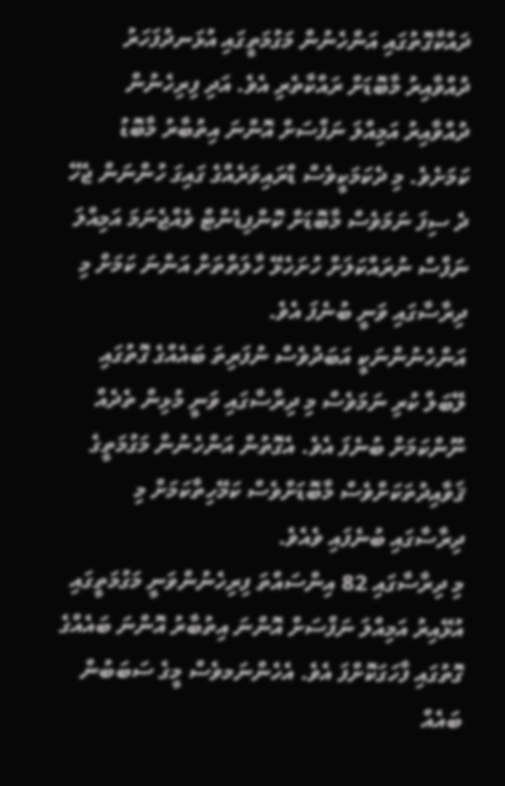ދައްކާގޮތުގައި އަންހެނުން މަގުމަތީގައި އުޅަނދުފަހަރު ދުއްވާއިރު މާބޮޑަށް ރައްކާތެރި އެވެ. އަދި ފިރިހެނުން ދުއްވާއިރު އަމިއްލަ ނަފްސަށް އޮންނަ އިތުބާރު މާބޮޑު ކަމަށެވެ. މި ދެކަމަކީވެސް ޑްރައިވަރެއްގެ ގައިގަ ހުންނަން ޖެހޭ ދެ ސިފަ ނަމަވެސް މާބޮޑަށް ކޮންފިޑެންޓް ވެއްޖެނަމަ އަމިއްލަ ނަފްސް ނުރައްކަލަށް ހުށަހެޅޭ ހާލަތްތަށް އަންނަ ކަމަށް މި ދިރާސާގައި ވަނީ ބުނެފަ އެވެ.
އަންހެނުންނަކީ އަބަދުވެސް ނުފަރިތަ ބައެއްގެ ގޮތުގައި ލޭބަލް ކުރި ނަމަވެސް މި ދިރާސާގައި ވަނީ މުޅިން ތެދެއް ނޫންކަމަށް ބުނެފަ އެވެ. އެގޮތުން އަންހެނުން މަގުމަތީގެ ޤަވާއިދުތަކަށްވެސް މާބޮޑަށްވެސް ކަމޭހިތާކަމަށް މި ދިރާސާގައި ބުނެފައި ވެއެވެ.
މި ދިރާސާގައި 82 އިންސައްތަ ފިރިހެނުންވަނީ މަގުމަތީގައި އުޅޭއިރު އަމިއްލަ ނަފްސަށް އޮންނަ އިތުބާރު އޮންނަ ބައެއްގެ ގޮތުގައި ފާހަގަކޮށްފަ އެވެ. އެހެންނަމވެސް މީގެ ސަބަބުން ބައެއް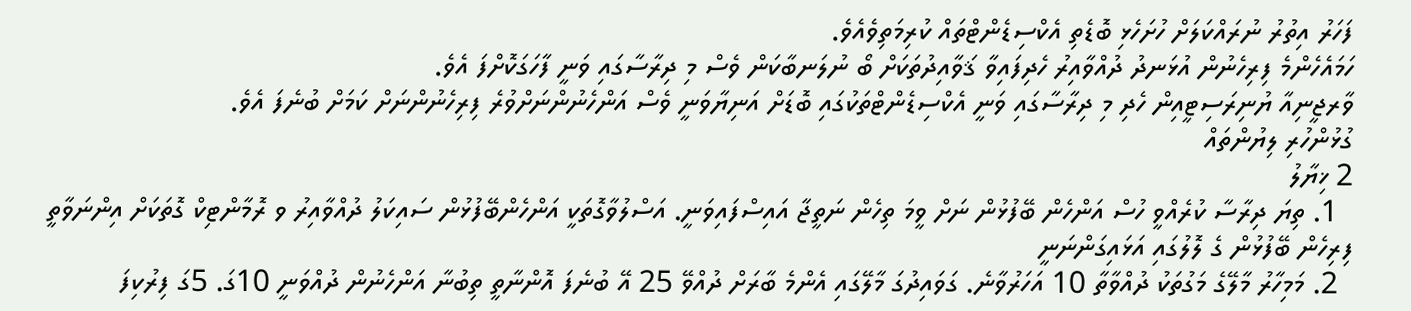ފަހަރު އިތުރު ނުރައްކަލަށް ހުށަހެޅި ބޮޑެތި އެކްސިޑެންޓްތައް ކުރިމަތިވެއެވެ.
ހަމައެހެންމެ ފިރިހެނުން އުޅަނދު ދުއްވާއިރު ހެދިފައިވާ ޤަވާއިދުތަކަށް ބޯ ނުލަނބާކަން ވެސް މި ދިރާސާގައި ވަނީ ފާހަގަކޮށްފަ އެވެ.
ވާރޖީނިއާ ޔުނިރަސިޓީއިން ހެދި މި ދިރާސާގައި ވަނީ އެކްސިޑެންޓްތަކުގައި ބޮޑަށް އަނިޔާވަނީ ވެސް އަންހެނުންނަށްވުރެ ފިރިހެނުންނަށް ކަމަށް ބުނެފަ އެވެ.
ގުޅުންހުރި ލިޔުންތައް
2 ޚިޔާލު
  1. ތިޔަ ދިރާސާ ކުރެއްވީ ހުސް އަންހެން ބޭފުޅުން ނަށް ވީމަ ތިހެން ނަތީޖާ އައިސްފައިވަނީ. އަސްލުވާގޮތަކީ އަންހެންބޭފުޅުން ސައިކަލު ދުއްވާއިރު ވ ރޮމާންޓިކް ގޮތަކަށް އިންނަވާތީ ފިރިހެން ބޭފުޅުން ގެ ލޮލުގައި އަޅައިގަންނަނީ
  2. މަމިހާރު މާލޭގެ މަގުތަކު ދުއްވާތާ 10 އަހަރުވާނެ. ގަވައިދުގަ މާލޭގައި އެންމެ ބާރަށް ދުއްވޭ 25 އޭ ބުނެފަ އޮންނާތީ ތިބުނާ އަންހެނުން ދުއްވަނީ 10ގަ. 5ގަ ފިރުކިފަ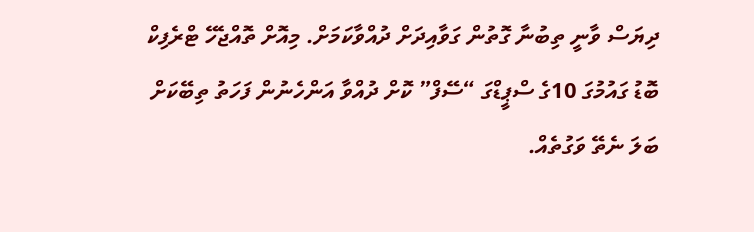ދިޔަސް ވާނީ ތިބުނާ ގޮތުން ގަވާއިދަށް ދުއްވާކަމަށް. މިއޮށް ތޮއްޖެހޭ ޓްރެފިކް ބޮޑު ގައުމުގަ 10ގެ ސްޕީޑްގަ “ސޭފް” ކޮށް ދުއްވާ އަންހެނުން ފަހަތު ތިބޭކަށް ބަލަ ނެތޭ ވަގުތެއް.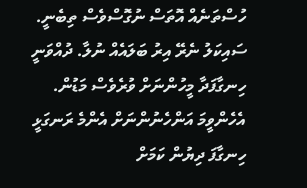ހުސްތަނެއް އޮތަސް ނުގޮސްވެސް ތިބެނީ. ސައިކަލު ނެރޭ އިރު ބަލައެއް ނުލާ. ދުއްވަނީ ހިނގާފަދާ މީހުންނަށް ވުރެވެސް މަޑުން. އެހެންވީމަ އަންހެނުންނަށް އެންމެ ރަނގަޅީ ހިނގާފަ ދިޔުން ކަމަށް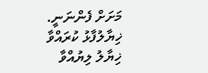މަށަށް ފެންނަނީ.
ޚިޔާލުފާޅު ކުރައްވާ
ޚިޔާލު ލިޔުއްވާ